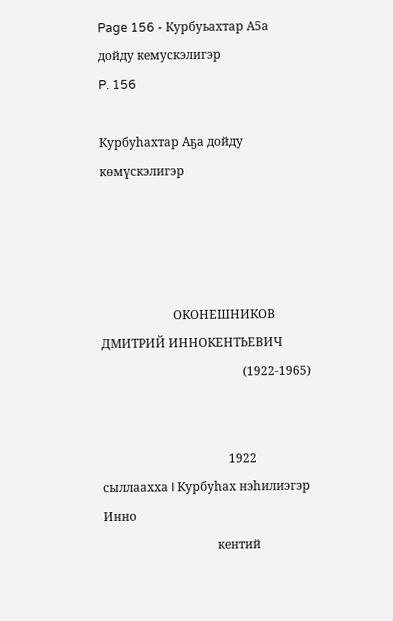Page 156 - Курбуьахтар А5а дойду кемускэлигэр
P. 156

Курбуһахтар Аҕа дойду көмүскэлигэр




                        ОКОНЕШНИКОВ ДМИТРИЙ ИННОКЕНТЬЕВИЧ
                                               (1922-1965)


                                          1922 сыллаахха I Курбуһах нэһилиэгэр Инно
                                      кентий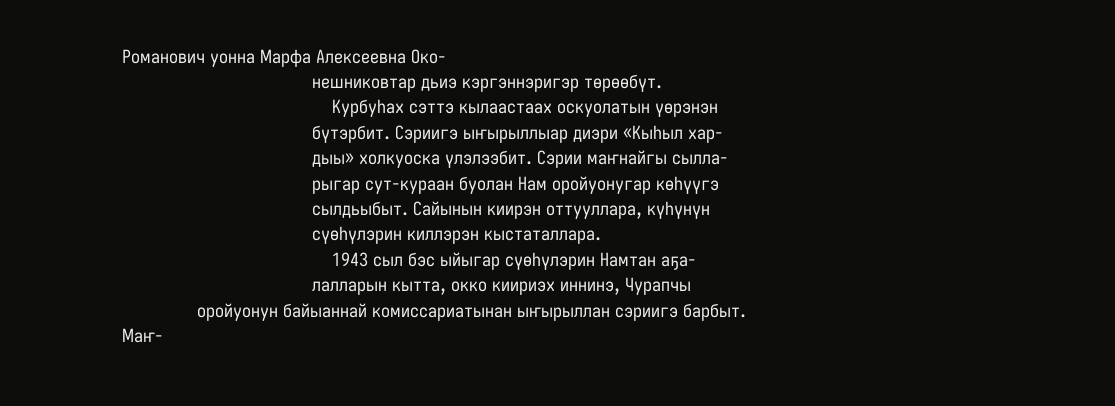Романович уонна Марфа Алексеевна Око-
                                      нешниковтар дьиэ кэргэннэригэр төрөөбүт.
                                          Курбуһах сэттэ кылаастаах оскуолатын үөрэнэн
                                      бүтэрбит. Сэриигэ ыҥырыллыар диэри «Кыһыл хар-
                                      дыы» холкуоска үлэлээбит. Сэрии маҥнайгы сылла-
                                      рыгар сут-кураан буолан Нам оройуонугар көһүүгэ
                                      сылдьыбыт. Сайынын киирэн оттууллара, күһүнүн
                                      сүөһүлэрин киллэрэн кыстаталлара.
                                          1943 сыл бэс ыйыгар сүөһүлэрин Намтан аҕа-
                                      лалларын кытта, окко киириэх иннинэ, Чурапчы
               оройуонун байыаннай комиссариатынан ыҥырыллан сэриигэ барбыт. Маҥ-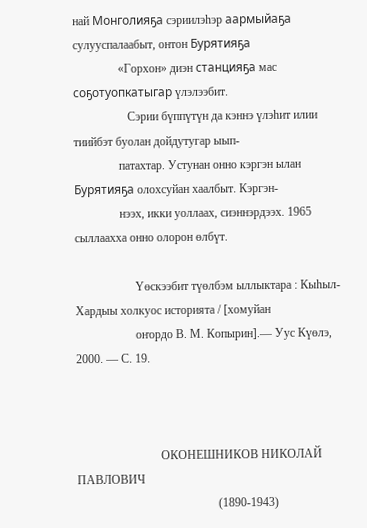най Монголияҕа сэриилэһэр аармыйаҕа сулууспалаабыт, онтон Бурятияҕа
               «Горхон» диэн станцияҕа мас соҕотуопкатыгар үлэлээбит.
                  Сэрии бүппүтүн да кэннэ үлэһит илии тиийбэт буолан дойдутугар ыып-
               патахтар. Устунан онно кэргэн ылан Бурятияҕа олохсуйан хаалбыт. Кэргэн-
               нээх, икки уоллаах, сиэннэрдээх. 1965 сыллаахха онно олорон өлбүт.

                    Үөскээбит түөлбэм ыллыктара : Кыһыл-Хардыы холкуос историята / [хомуйан
                    оҥордо В. М. Копырин].— Уус Күөлэ, 2000. — С. 19.



                            ОКОНЕШНИКОВ НИКОЛАЙ ПАВЛОВИЧ
                                               (1890-1943)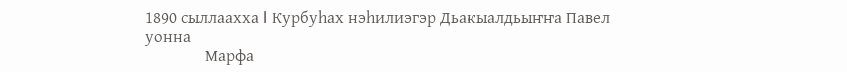1890 сыллаахха I Курбуһах нэһилиэгэр Дьакыалдьыҥҥа Павел уонна
               Марфа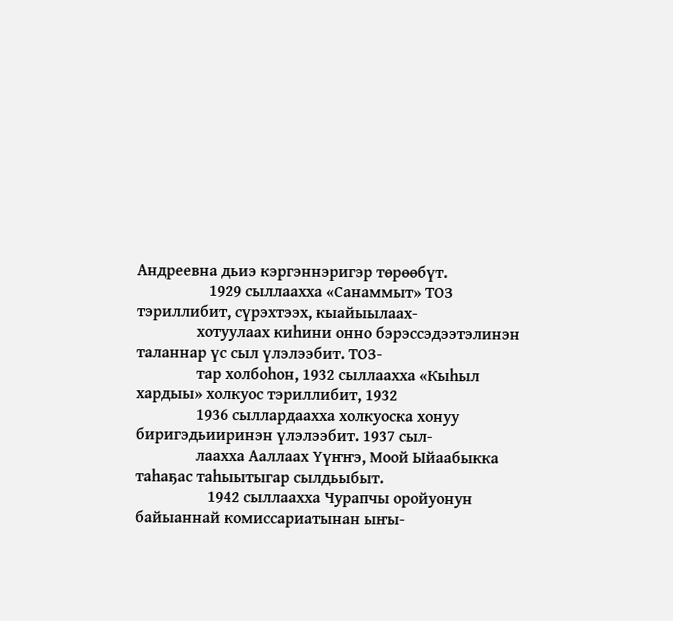Андреевна дьиэ кэргэннэригэр төрөөбүт.
                  1929 сыллаахха «Санаммыт» ТОЗ тэриллибит, сүрэхтээх, кыайыылаах-
               хотуулаах киһини онно бэрэссэдээтэлинэн таланнар үс сыл үлэлээбит. ТОЗ-
               тар холбоһон, 1932 сыллаахха «Кыһыл хардыы» холкуос тэриллибит, 1932
               1936 сыллардаахха холкуоска хонуу биригэдьииринэн үлэлээбит. 1937 сыл-
               лаахха Ааллаах Үүҥҥэ, Моой Ыйаабыкка таһаҕас таһыытыгар сылдьыбыт.
                  1942 сыллаахха Чурапчы оройуонун байыаннай комиссариатынан ыҥы-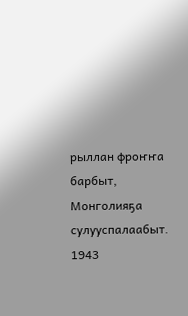рыллан фроҥҥа барбыт, Монголияҕа сулууспалаабыт. 1943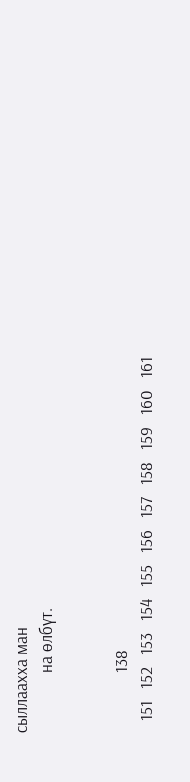сыллаахха ман
               на өлбүт.


               138
   151   152   153   154   155   156   157   158   159   160   161